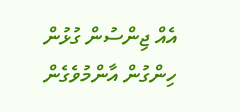އެއް ޖިންސުން ގުޅުން ހިންގުން އާންމުވެގެން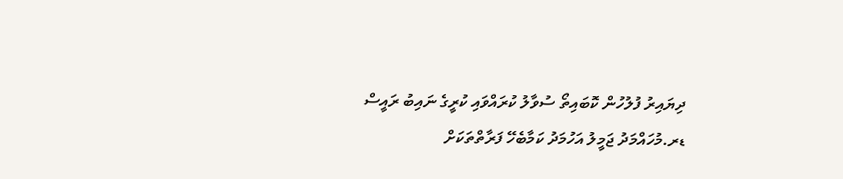ދިޔައިރު ފުލުހުން ކޮބައިތޯ ސުވާލު ކުރައްވައި ކުރީގެ ނައިބު ރައީސް ޑރ.މުހައްމަދު ޖަމީލު އަހުމަދު ކަމާބެހޭ ފަރާތްތަކަށް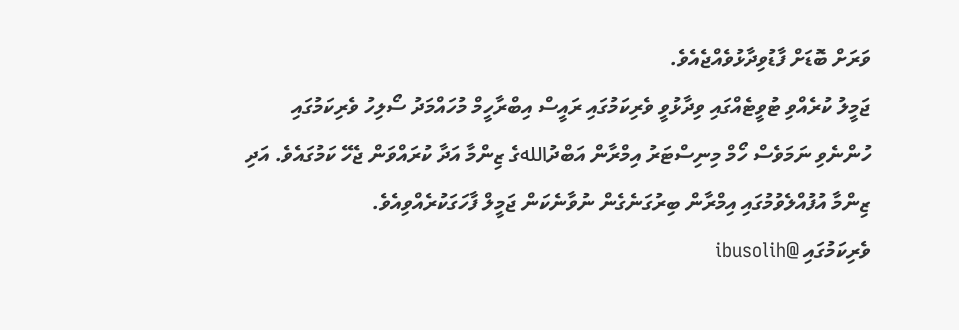ވަރަށް ބޮޑަށް ފާޑުވިދާޅުވެއްޖެއެވެ.
ޖަމީލު ކުރެއްވި ޓުވީޓެއްގައި ވިދާޅުވީ ވެރިކަމުގައި ރައީސް އިބްރާހީމް މުހައްމަދު ސޯލިހު ވެރިކަމުގައި ހުންނެވި ނަމަވެސް ހޯމް މިނިސްޓަރު އިމްރާން އަބްދުاللهގެ ޒިންމާ އަދާ ކުރައްވަން ޖެހޭ ކަމުގައެވެ. އަދި ޒިންމާ އުފުއްލެވުމުގައި އިމްރާން ބިރުގަނެގެން ނުވާނެކަން ޖަމީލް ފާހަގަކުރެއްވިއެވެ.
ވެރިކަމުގައި @ibusolih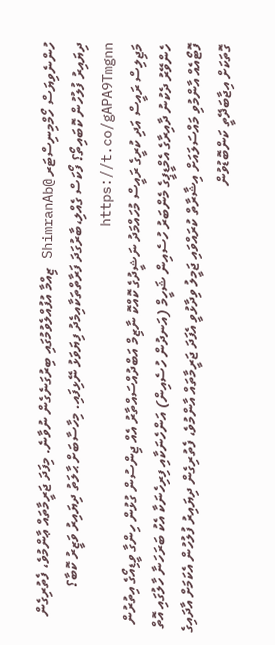ހުންނެވިޔަސް ހޯމްމިނިސްޓަރ @ShimranAb ޒިއްމާ އުފުއްލެވުމުގައި ބިރުގަނެގެން ނުވާނެ. މިފަދަ ޖަރީމާތައް ޢާންމުވެ، ފެތުރިގެން ދިޔައިރު ފުލުހުން ކޮބައިތޯ؟ ފޯކަސް ގެއްލި،ބާރުގަދަ ފަރާތްތަކާއިމެދު ފިޔަވަޅު ނޭޅިފައި. މިހާސާބަށް ޙާލަތު ދިޔައިރު ވަޒީރު ކޮބާ؟ https://t.co/gAPA9Tmgnn
މަޖިލިސް ރައީސް އަދި ކުރީގެ ރައީސް މުހައްމަދު ނަޝީދުގެ ކޮއްކޮ ނާޒިމް އަބްދުއްސައްތާރު އެއް ޖިންސުން ގުޅުން ހިންގާ ވީޑިއޯގެ އިތުރުން ހެންވޭރު ދެކުނު ދާއިރާގެ އެމްޑީޕީގެ މެންބަރު ހުސެއިން ޝަހީމް (އަނދުން ހުސެއިން) އަންހެނަކާއި ފިރިހެނަކާ އެކު ބަރަހަނާ ހާލުގައި އޮތް ފޮޓޯއެއް އާންމުވި މައްސަލައަށް އިޝާރާތް ކުރައްވައި ޖަމީލު ވިދާޅުވީ އެފަދަ ޖަރީމާތައް އާންމުވެ، ފެތުރިގެން ދިޔައިރު ފުލުހުން އެކަމަށް އާދައިގެ ގޮތަކަށް އިޖާބަދޭތީ ކަންބޮޑުވުން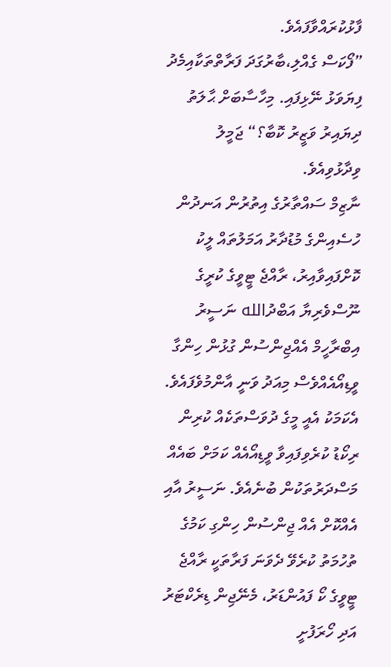ފާޅުކުރައްވާފައެވެ.
”ފޯކަސް ގެއްލި،ބާރުގަދަ ފަރާތްތަކާއިމެދު ފިޔަވަޅު ނޭޅިފައި. މިހާސާބަށް ޙާލަތު ދިޔައިރު ވަޒީރު ކޮބާ؟“ ޖަމީލު ވިދާޅުވިއެވެ.
ނާޒިމް ސައްތާރުގެ އިތުރުން އަނދުން ހުސެއިންގެ މުޑުދާރު އަމަލުތައް ލީކު ކޮށްފައިވާއިރު، ރާއްޖެ ޓީވީގެ ކުރީގެ ނޫސްވެރިޔާ އަބްދުالله ނަސީރު އިބްރާހީމް އެއްޖިންސުން ގުޅުން ހިންގާ ވީޑިއޯއެއްވެސް މިއަދު ވަނީ އާންމުވެފައެވެ. އެކަމަކު އެއީ މީގެ ދުވަސްތަކެއް ކުރިން ރިކޯޑު ކުރެވިފައިވާ ވީޑިއޯއެއް ކަމަށް ބައެއް މަސްދަރުތަކުން ބުނެއެވެ. ނަސީރު އާއި އެއްކޮށް އެއް ޖިންސުން ހިންގި ކަމުގެ ތުހުމަތު ކުރެވޭ ދެވަނަ ފަރާތަކީ ރާއްޖެ ޓީވީގެ ކޯ ފައުންޑަރު، މެނޭޖިން ޑިރެކްޓަރު އަދި ހޯރަފުށީ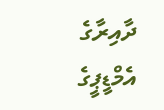ދާއިރާގެ އެމްޑީޕީގެ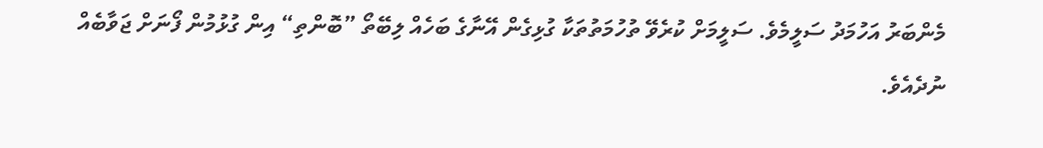މެންބަރު އަހުމަދު ސަލީމެވެ. ސަލީމަށް ކުރެވޭ ތުހުމަތުތަކާ ގުޅިގެން އޭނާގެ ބަހެއް ލިބޭތޯ ”ބޮންތި“ އިން ގުޅުމުން ފޯނަށް ޖަވާބެއް ނުދެއެވެ.